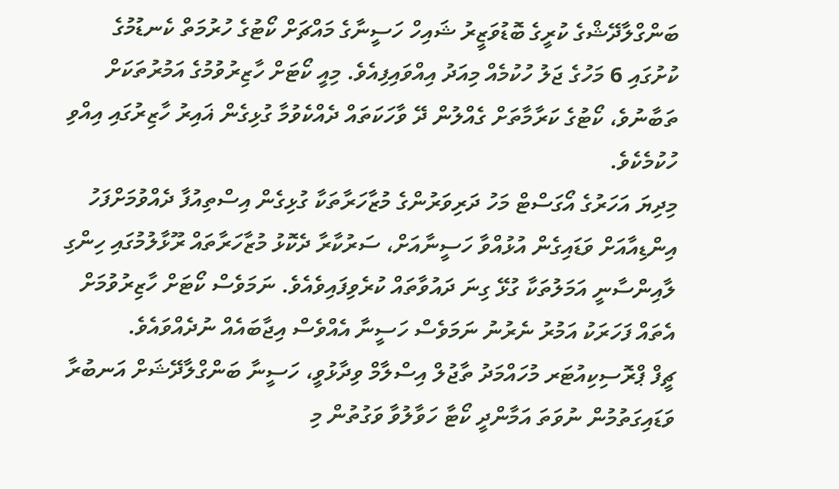ބަންގްލާދޭޝްގެ ކުރީގެ ބޮޑުވަޒީރު ޝައިހް ހަސީނާގެ މައްޗަށް ކޯޓުގެ ހުރުމަތް ކެނޑުމުގެ ކުށުގައި 6 މަހުގެ ޖަލު ހުކުމެއް މިއަދު އިއްވައިފިއެވެ. މިއީ ކޯޓަށް ހާޒިރުވުމުގެ އަމުރުތަކަށް ތަބާނުވެ، ކޯޓުގެ ކަރާމާތަށް ގެއްލުން ދޭ ވާހަކަތައް ދެއްކެވުމާ ގުޅިގެން ޣައިރު ހާޒިރުގައި އިއްވި ހުކުމެކެވެ.
މިދިޔަ އަހަރުގެ އޯގަސްޓް މަހު ދަރިވަރުންގެ މުޒާހަރާތަކާ ގުޅިގެން އިސްތިއުފާ ދެއްވުމަށްފަހު އިންޑިއާއަށް ވަޑައިގެން އުޅުއްވާ ހަސީނާއަށް، ސަރުކާރާ ދެކޮޅު މުޒާހަރާތައް ރޫޅާލުމުގައި ހިންގި ލާއިންސާނީ އަމަލުތަކާ ގުޅޭ ގިނަ ދައުވާތައް ކުރެވިފައިވެއެވެ. ނަމަވެސް ކޯޓަށް ހާޒިރުވުމަށް އެތައް ފަހަރަކު އަމުރު ނެރުނު ނަމަވެސް ހަސީނާ އެއްވެސް އިޖާބައެއް ނުދެއްވައެވެ.
ޗީފް ޕްރޮސިކިއުޓަރ މުހައްމަދު ތާޖުލް އިސްލާމް ވިދާޅުވީ، ހަސީނާ ބަންގްލާދޭޝަށް އަނބުރާ ވަޑައިގަތުމުން ނުވަތަ އަމާންދީ ކޯޓާ ހަވާލުވާ ވަގުތުން މި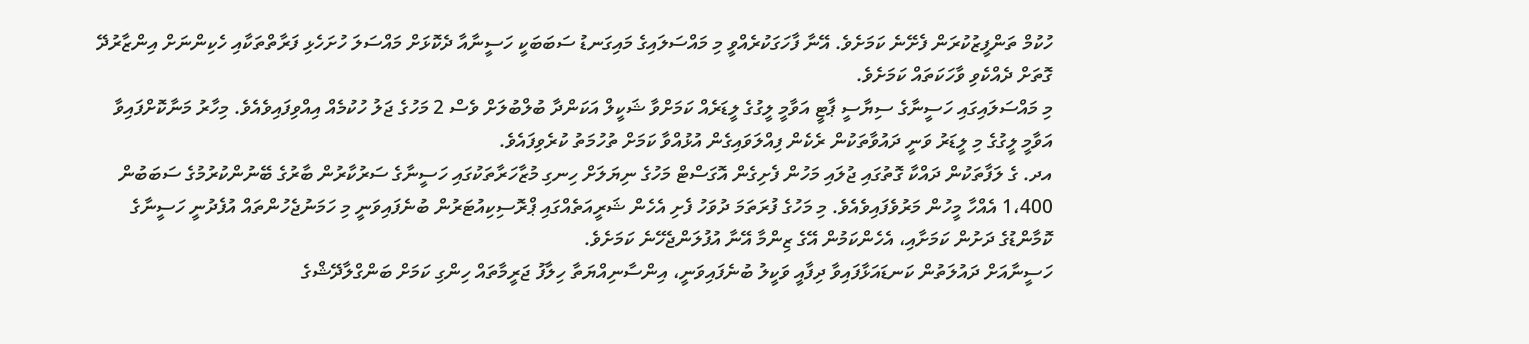ހުކުމް ތަންފީޒުކުރަން ފެށޭނެ ކަމަށެވެ. އޭނާ ފާހަގަކުރެއްވީ މި މައްސަލައިގެ މައިގަނޑު ސަބަބަކީ ހަސީނާއާ ދެކޮޅަށް މައްސަލަ ހުށަހެޅި ފަރާތްތަކާއި ހެކިންނަށް އިންޒާރުދޭ ގޮތަށް ދެއްކެވި ވާހަކަތައް ކަމަށެވެ.
މި މައްސަލައިގައި ހަސީނާގެ ސިޔާސީ ޕާޓީ އަވާމީ ލީގުގެ ލީޑަރެއް ކަމަށްވާ ޝަކީލް އަކަންދާ ބުލްބުލަށް ވެސް 2 މަހުގެ ޖަލު ހުކުމެއް އިއްވިފައިވެއެވެ. މިހާރު މަނާކޮށްފައިވާ އަވާމީ ލީގުގެ މި ލީޑަރު ވަނީ ދައުވާތަކުން ރެކެން ފިއްލަވައިގެން އުޅުއްވާ ކަމަށް ތުހުމަތު ކުރެވިފައެވެ.
އދ. ގެ ލަފާތަކުން ދައްކާ ގޮތުގައި ޖުލައި މަހުން ފެށިގެން އޮގަސްޓް މަހުގެ ނިޔަލަށް ހިނގި މުޒާހަރާތަކުގައި ހަސީނާގެ ސަރުކާރުން ބާރުގެ ބޭނުންކުރުމުގެ ސަބަބުން 1،400 އެއްހާ މީހުން މަރުވެފައިވެއެވެ. މި މަހުގެ ފުރަތަމަ ދުވަހު ފެށި އެހެން ޝަރީއަތެއްގައި ޕްރޮސިކިއުޓަރުން ބުނެފައިވަނީ މި ހަމަނުޖެހުންތައް އުފެދުނީ ހަސީނާގެ ކޮމާންޑުގެ ދަށުން ކަމަށާއި، އެހެންކަމުން އޭގެ ޒިންމާ އޭނާ އުފުލަންޖެހޭނެ ކަމަށެވެ.
ހަސީނާއަށް ދައުލަތުން ކަނޑައަޅާފައިވާ ދިފާއީ ވަކީލު ބުނެފައިވަނީ، އިންސާނިއްޔަތާ ހިލާފު ޖަރީމާތައް ހިންގި ކަމަށް ބަންގްލާދޭޝްގެ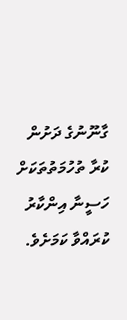ގާނޫނުގެ ދަށުން ކުރާ ތުހުމަތުތަކަށް ހަސީނާ އިންކާރު ކުރައްވާ ކަމަށެވެ.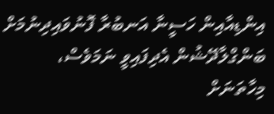އިންޑިއާއިން ހަސީނާ އަނބުރާ ފޮނުވައިދިނުމަށް ބަންގްލާދޭޝުން އެދިފައިވީ ނަމަވެސް، މިހާތަނަށް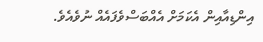އިންޑިއާއިން އެކަމަށް އެއްބަސްވެފައެއް ނުވެއެވެ.